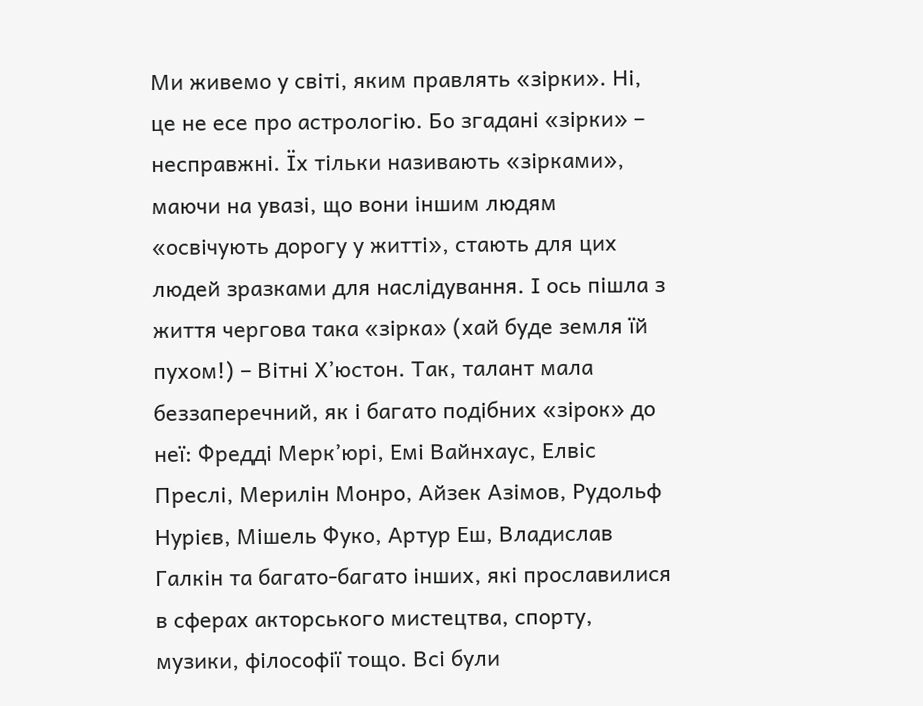Ми живемо у світі, яким правлять «зірки». Ні, це не есе про астрологію. Бо згадані «зірки» – несправжні. Їх тільки називають «зірками», маючи на увазі, що вони іншим людям «освічують дорогу у житті», стають для цих людей зразками для наслідування. І ось пішла з життя чергова така «зірка» (хай буде земля їй пухом!) – Вітні Х’юстон. Так, талант мала беззаперечний, як і багато подібних «зірок» до неї: Фредді Мерк’юрі, Емі Вайнхаус, Елвіс Преслі, Мерилін Монро, Айзек Азімов, Рудольф Нурієв, Мішель Фуко, Артур Еш, Владислав Галкін та багато-багато інших, які прославилися в сферах акторського мистецтва, спорту, музики, філософії тощо. Всі були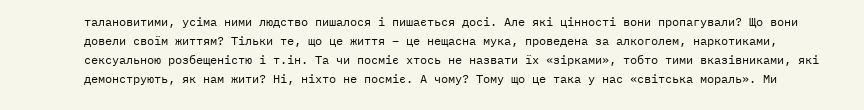талановитими, усіма ними людство пишалося і пишається досі. Але які цінності вони пропагували? Що вони довели своїм життям? Тільки те, що це життя – це нещасна мука, проведена за алкоголем, наркотиками, сексуальною розбещеністю і т.ін. Та чи посміє хтось не назвати їх «зірками», тобто тими вказівниками, які демонструють, як нам жити? Ні, ніхто не посміє. А чому? Тому що це така у нас «світська мораль». Ми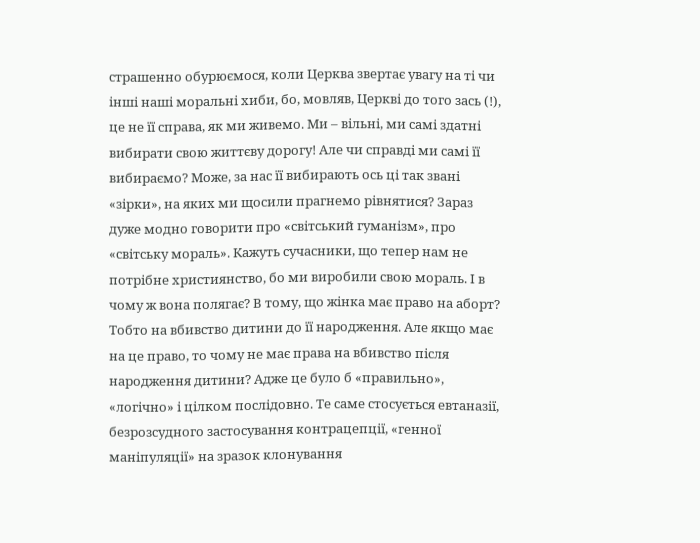страшенно обурюємося, коли Церква звертає увагу на ті чи інші наші моральні хиби, бо, мовляв, Церкві до того зась (!), це не її справа, як ми живемо. Ми – вільні, ми самі здатні вибирати свою життєву дорогу! Але чи справді ми самі її вибираємо? Може, за нас її вибирають ось ці так звані «зірки», на яких ми щосили прагнемо рівнятися? Зараз дуже модно говорити про «світський гуманізм», про «світську мораль». Кажуть сучасники, що тепер нам не потрібне християнство, бо ми виробили свою мораль. І в чому ж вона полягає? В тому, що жінка має право на аборт? Тобто на вбивство дитини до її народження. Але якщо має на це право, то чому не має права на вбивство після народження дитини? Адже це було б «правильно», «логічно» і цілком послідовно. Те саме стосується евтаназії, безрозсудного застосування контрацепції, «генної маніпуляції» на зразок клонування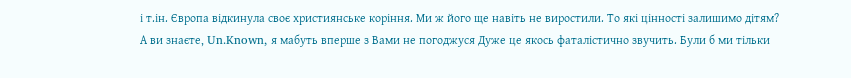і т.ін. Європа відкинула своє християнське коріння. Ми ж його ще навіть не виростили. То які цінності залишимо дітям?
А ви знаєте, Un.Known, я мабуть вперше з Вами не погоджуся Дуже це якось фаталістично звучить. Були б ми тільки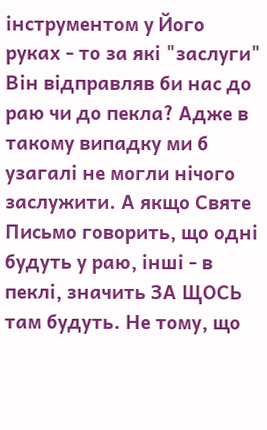інструментом у Його руках - то за які "заслуги" Він відправляв би нас до раю чи до пекла? Адже в такому випадку ми б узагалі не могли нічого заслужити. А якщо Святе Письмо говорить, що одні будуть у раю, інші - в пеклі, значить ЗА ЩОСЬ там будуть. Не тому, що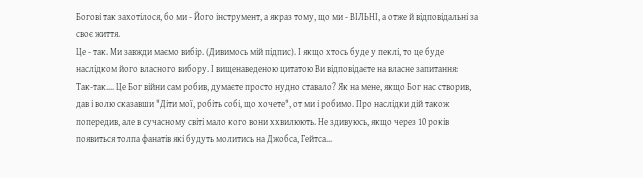Богові так захотілося, бо ми - Його інструмент, а якраз тому, що ми - ВІЛЬНІ, а отже й відповідальні за своє життя.
Це - так. Ми завжди маємо вибір. (Дивимось мій підпис). І якщо хтось буде у пеклі, то це буде наслідком його власного вибору. І вищенаведеною цитатою Ви відповідаєте на власне запитання:
Так-так.... Це Бог війни сам робив, думаєте просто нудно ставало? Як на мене, якщо Бог нас створив, дав і волю сказавши "Діти мої, робіть собі, що хочете", от ми і робимо. Про наслідки дій також попередив, але в сучасному світі мало кого вони ххвилюють. Не здивуюсь, якщо через 10 років появиться толпа фанатів які будуть молитись на Джобса, Гейтса...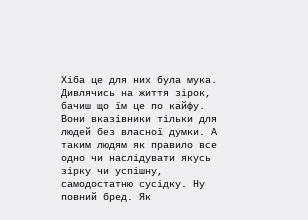Хіба це для них була мука. Дивлячись на життя зірок, бачиш що їм це по кайфу. Вони вказівники тільки для людей без власної думки. А таким людям як правило все одно чи наслідувати якусь зірку чи успішну, самодостатню сусідку. Ну повний бред. Як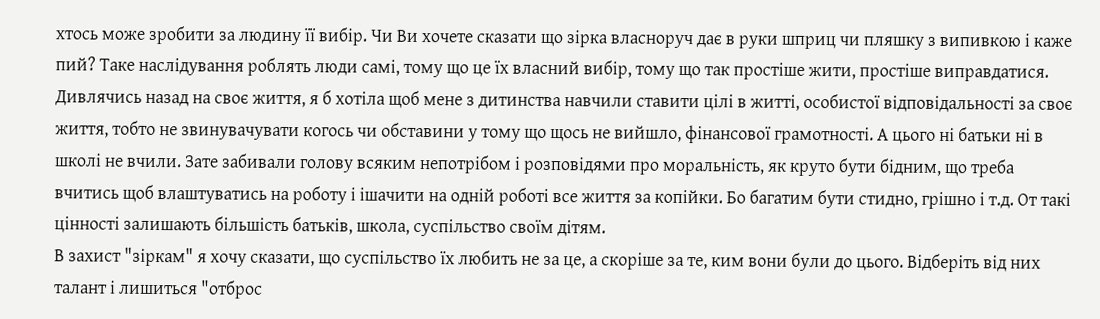хтось може зробити за людину її вибір. Чи Ви хочете сказати що зірка власноруч дає в руки шприц чи пляшку з випивкою і каже пий? Таке наслідування роблять люди самі, тому що це їх власний вибір, тому що так простіше жити, простіше виправдатися. Дивлячись назад на своє життя, я б хотіла щоб мене з дитинства навчили ставити цілі в житті, особистої відповідальності за своє життя, тобто не звинувачувати когось чи обставини у тому що щось не вийшло, фінансової грамотності. А цього ні батьки ні в школі не вчили. Зате забивали голову всяким непотрібом і розповідями про моральність, як круто бути бідним, що треба вчитись щоб влаштуватись на роботу і ішачити на одній роботі все життя за копійки. Бо багатим бути стидно, грішно і т.д. От такі цінності залишають більшість батьків, школа, суспільство своїм дітям.
В захист "зіркам" я хочу сказати, що суспільство їх любить не за це, а скоріше за те, ким вони були до цього. Відберіть від них талант і лишиться "отброс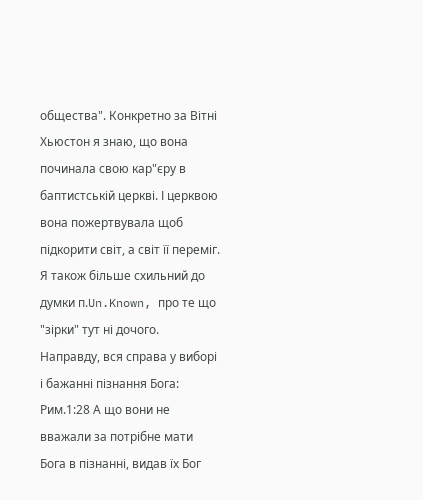общества". Конкретно за Вітні Хьюстон я знаю, що вона починала свою кар"єру в баптистській церкві. І церквою вона пожертвувала щоб підкорити світ, а світ її переміг.
Я також більше схильний до думки п.Un.Known, про те що "зірки" тут ні дочого. Направду, вся справа у виборі і бажанні пізнання Бога: Рим.1:28 А що вони не вважали за потрібне мати Бога в пізнанні, видав їх Бог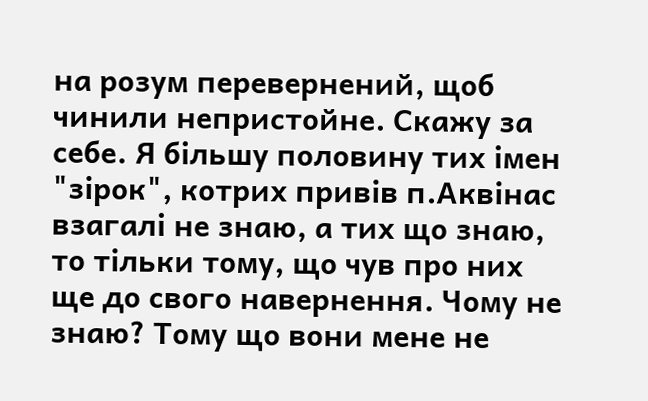на розум перевернений, щоб чинили непристойне. Скажу за себе. Я більшу половину тих імен "зірок", котрих привів п.Аквінас взагалі не знаю, а тих що знаю, то тільки тому, що чув про них ще до свого навернення. Чому не знаю? Тому що вони мене не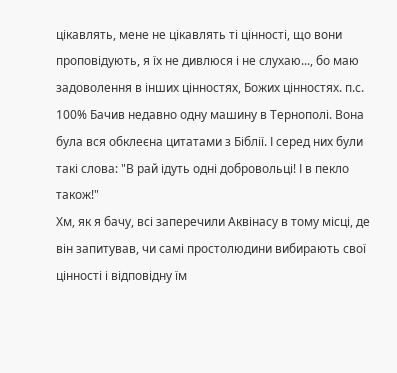цікавлять, мене не цікавлять ті цінності, що вони проповідують, я їх не дивлюся і не слухаю..., бо маю задоволення в інших цінностях, Божих цінностях. п.с. 100% Бачив недавно одну машину в Тернополі. Вона була вся обклеєна цитатами з Біблії. І серед них були такі слова: "В рай ідуть одні добровольці! І в пекло також!"
Хм, як я бачу, всі заперечили Аквінасу в тому місці, де він запитував, чи самі простолюдини вибирають свої цінності і відповідну їм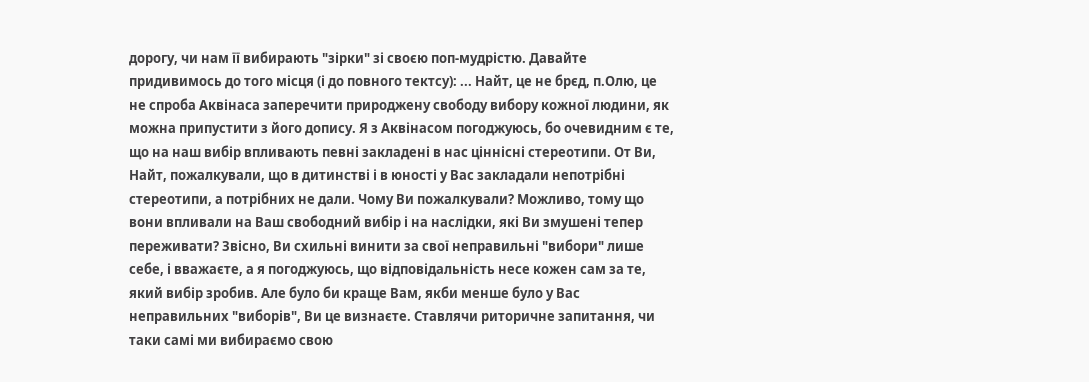дорогу, чи нам її вибирають "зірки" зі своєю поп-мудрістю. Давайте придивимось до того місця (і до повного тектсу): ... Найт, це не брєд, п.Олю, це не спроба Аквінаса заперечити природжену свободу вибору кожної людини, як можна припустити з його допису. Я з Аквінасом погоджуюсь, бо очевидним є те, що на наш вибір впливають певні закладені в нас ціннісні стереотипи. От Ви, Найт, пожалкували, що в дитинстві і в юності у Вас закладали непотрібні стереотипи, а потрібних не дали. Чому Ви пожалкували? Можливо, тому що вони впливали на Ваш свободний вибір і на наслідки, які Ви змушені тепер переживати? Звісно, Ви схильні винити за свої неправильні "вибори" лише себе, і вважаєте, а я погоджуюсь, що відповідальність несе кожен сам за те, який вибір зробив. Але було би краще Вам, якби менше було у Вас неправильних "виборів", Ви це визнаєте. Ставлячи риторичне запитання, чи таки самі ми вибираємо свою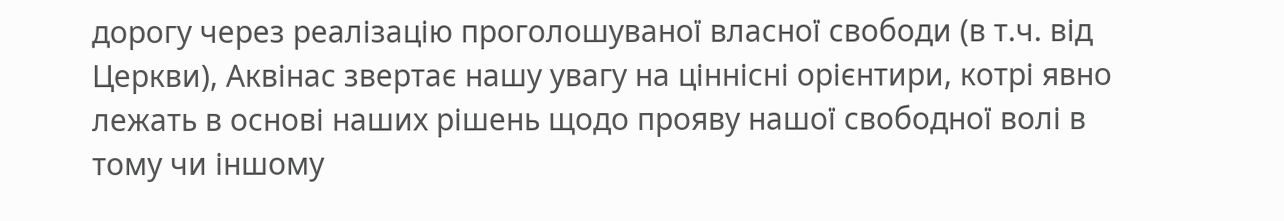дорогу через реалізацію проголошуваної власної свободи (в т.ч. від Церкви), Аквінас звертає нашу увагу на ціннісні орієнтири, котрі явно лежать в основі наших рішень щодо прояву нашої свободної волі в тому чи іншому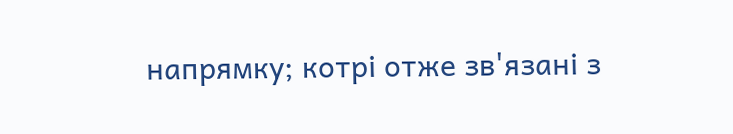напрямку; котрі отже зв'язані з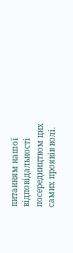питанням нашої відповідальності посередництвом цих самих проявів волі.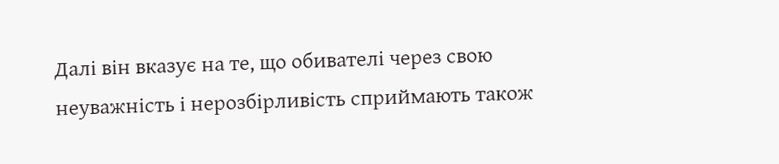Далі він вказує на те, що обивателі через свою неуважність і нерозбірливість сприймають також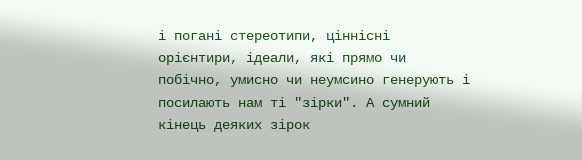і погані стереотипи, ціннісні орієнтири, ідеали, які прямо чи побічно, умисно чи неумсино генерують і посилають нам ті "зірки". А сумний кінець деяких зірок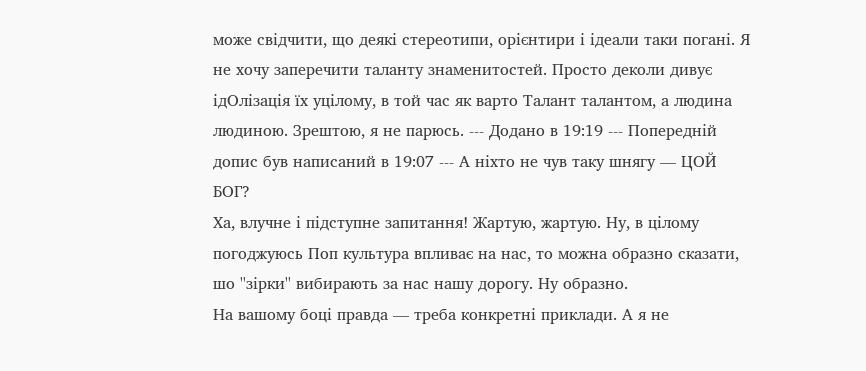може свідчити, що деякі стереотипи, орієнтири і ідеали таки погані. Я не хочу заперечити таланту знаменитостей. Просто деколи дивує ідОлізація їх уцілому, в той час як варто Талант талантом, а людина людиною. Зрештою, я не парюсь. --- Додано в 19:19 --- Попередній допис був написаний в 19:07 --- А ніхто не чув таку шнягу — ЦОЙ БОГ?
Ха, влучне і підступне запитання! Жартую, жартую. Ну, в цілому погоджуюсь Поп культура впливає на нас, то можна образно сказати, шо ''зірки'' вибирають за нас нашу дорогу. Ну образно.
На вашому боці правда — треба конкретні приклади. А я не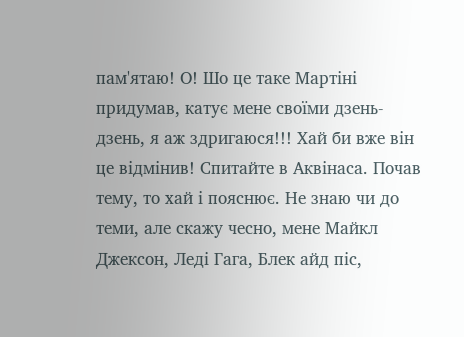пам'ятаю! О! Шо це таке Мартіні придумав, катує мене своїми дзень-дзень, я аж здригаюся!!! Хай би вже він це відмінив! Спитайте в Аквінаса. Почав тему, то хай і пояснює. Не знаю чи до теми, але скажу чесно, мене Майкл Джексон, Леді Гага, Блек айд піс,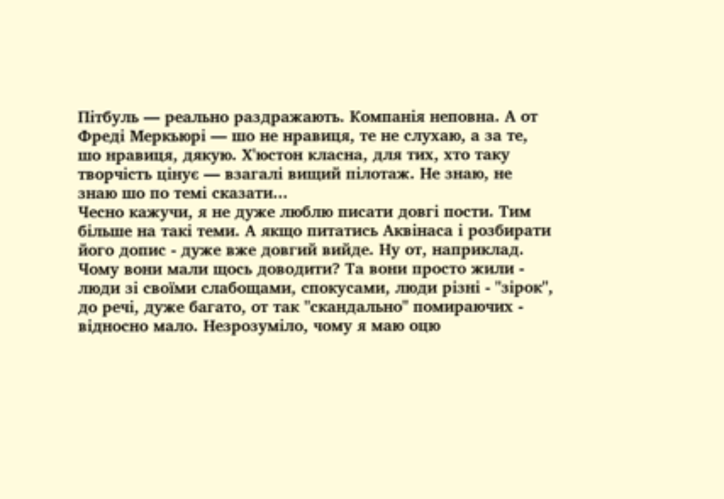Пітбуль — реально раздражають. Компанія неповна. А от Фреді Меркьюрі — шо не нравиця, те не слухаю, а за те, шо нравиця, дякую. Х'юстон класна, для тих, хто таку творчість цінує — взагалі вищий пілотаж. Не знаю, не знаю шо по темі сказати...
Чесно кажучи, я не дуже люблю писати довгі пости. Тим більше на такі теми. А якщо питатись Аквінаса і розбирати його допис - дуже вже довгий вийде. Ну от, наприклад. Чому вони мали щось доводити? Та вони просто жили - люди зі своїми слабощами, спокусами, люди різні - "зірок", до речі, дуже багато, от так "скандально" помираючих - відносно мало. Незрозуміло, чому я маю оцю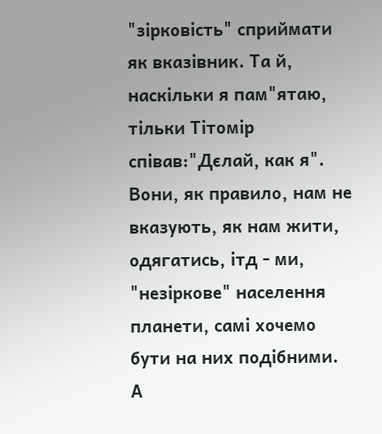"зірковість" сприймати як вказівник. Та й, наскільки я пам"ятаю, тільки Тітомір співав:"Дєлай, как я". Вони, як правило, нам не вказують, як нам жити, одягатись, ітд - ми, "незіркове" населення планети, самі хочемо бути на них подібними. А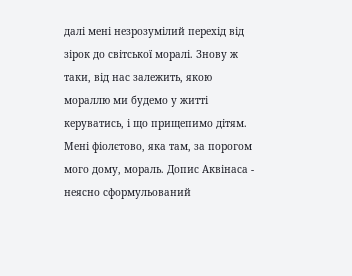далі мені незрозумілий перехід від зірок до світської моралі. Знову ж таки, від нас залежить, якою мораллю ми будемо у житті керуватись, і що прищепимо дітям. Мені фіолєтово, яка там, за порогом мого дому, мораль. Допис Аквінаса - неясно сформульований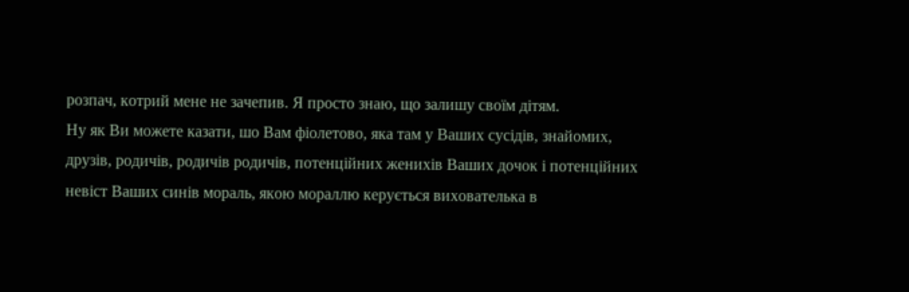розпач, котрий мене не зачепив. Я просто знаю, що залишу своїм дітям.
Ну як Ви можете казати, шо Вам фіолетово, яка там у Ваших сусідів, знайомих, друзів, родичів, родичів родичів, потенційних женихів Ваших дочок і потенційних невіст Ваших синів мораль, якою мораллю керується вихователька в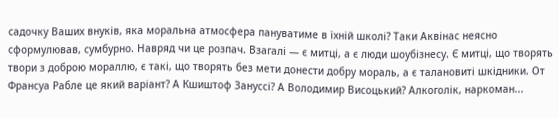садочку Ваших внуків, яка моральна атмосфера пануватиме в їхній школі? Таки Аквінас неясно сформулював, сумбурно. Навряд чи це розпач. Взагалі — є митці, а є люди шоубізнесу. Є митці, що творять твори з доброю мораллю, є такі, що творять без мети донести добру мораль, а є талановиті шкідники. От Франсуа Рабле це який варіант? А Кшиштоф Зануссі? А Володимир Висоцький? Алкоголік, наркоман...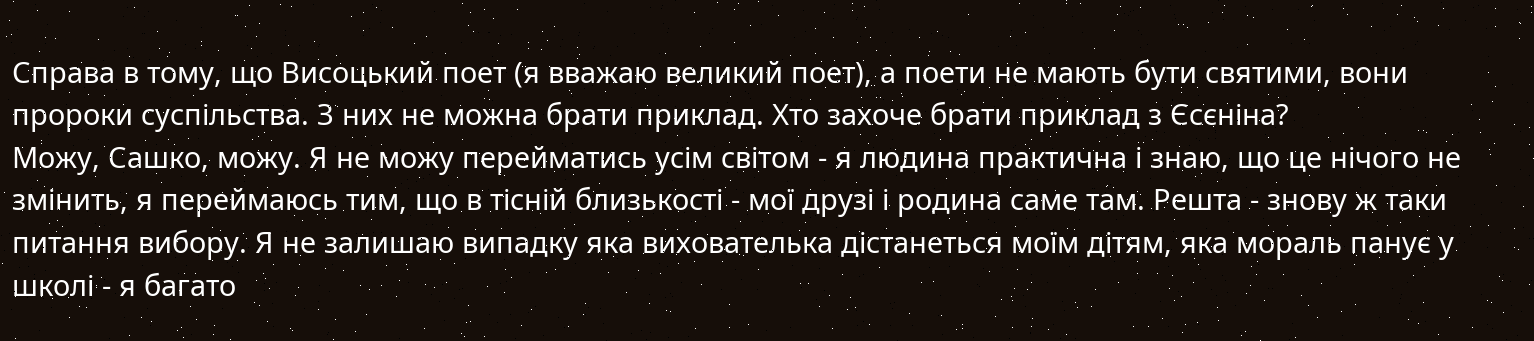Справа в тому, що Висоцький поет (я вважаю великий поет), а поети не мають бути святими, вони пророки суспільства. З них не можна брати приклад. Хто захоче брати приклад з Єсєніна?
Можу, Сашко, можу. Я не можу перейматись усім світом - я людина практична і знаю, що це нічого не змінить, я переймаюсь тим, що в тісній близькості - мої друзі і родина саме там. Решта - знову ж таки питання вибору. Я не залишаю випадку яка вихователька дістанеться моїм дітям, яка мораль панує у школі - я багато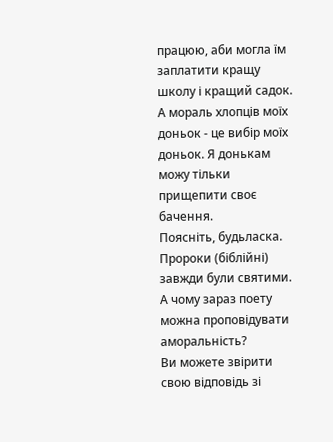працюю, аби могла їм заплатити кращу школу і кращий садок. А мораль хлопців моїх доньок - це вибір моїх доньок. Я донькам можу тільки прищепити своє бачення.
Поясніть, будьласка. Пророки (біблійні) завжди були святими. А чому зараз поету можна проповідувати аморальність?
Ви можете звірити свою відповідь зі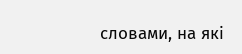словами, на які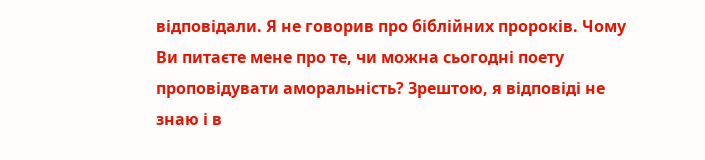відповідали. Я не говорив про біблійних пророків. Чому Ви питаєте мене про те, чи можна сьогодні поету проповідувати аморальність? Зрештою, я відповіді не знаю і в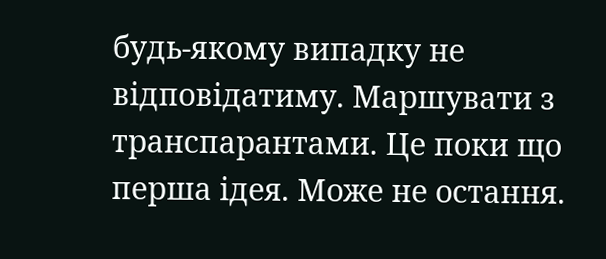будь-якому випадку не відповідатиму. Маршувати з транспарантами. Це поки що перша ідея. Може не остання.